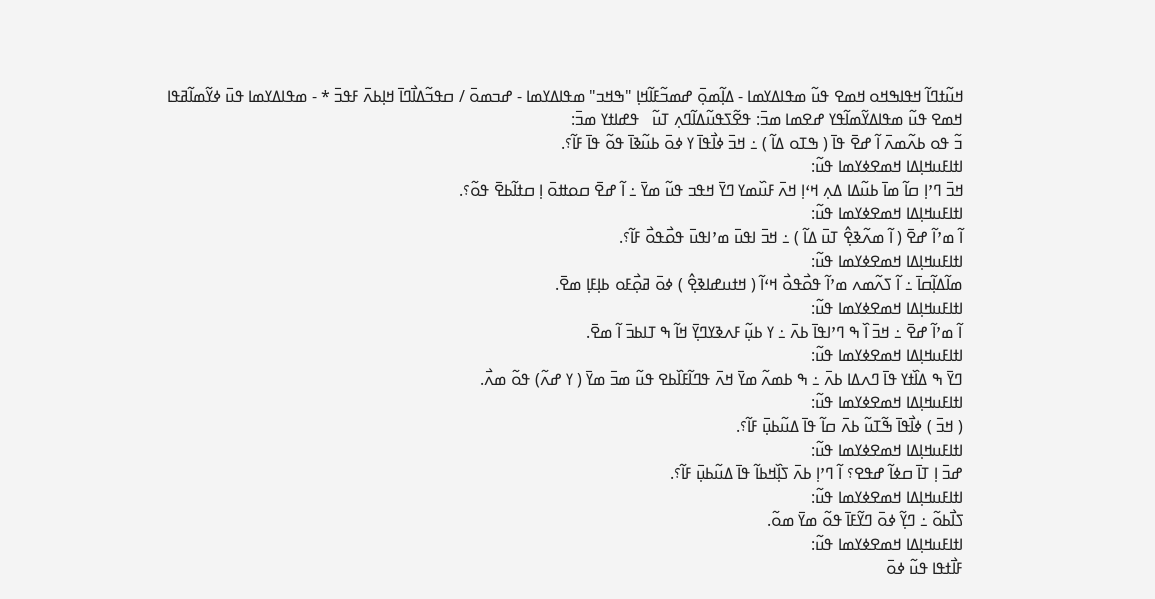ߞߎ߬ߙߣߊ߬ ߞߟߊߒߞߋ ߞߘߐ ߟߎ߬ ߘߟߊߡߌߘߊ - ߡߊ߲߬ߘߋ߲߫ ߝߘߏ߬ߓߊ߬ߞߊ߲ "ߒߞߏ" ߘߟߊߡߌߘߊ - ߝߏߘߋ߫ / ߛߟߏ߬ߡߊ߯ߣߊ߫ ߞߊ߲ߕߍ߫ ߓߟߏ߫ * - ߘߟߊߡߌߘߊ ߟߎ߫ ߦߌ߬ߘߊ߬ߥߟߊ
ߞߘߐ ߟߎ߬ ߘߟߊߡߌ߬ߘߊ߬ߟߌ ߝߐߘߊ ߘߏ߫: ߟߐ߬ߖߟߎ߬ߡߊ߬ߣߍ߲ ߠߎ߬   ߟߝߊߙߌ ߘߏ߫:
ߏ߬ ߟߋ ߕߍ߬ߘߍ߫ ߊ߬ ߝߐ߫ ߟߊ߫ ( ߒߠߋ ߡߊ߬ ) ߸ ߞߏ߫ ߦߊ߯ߟߊ߫ ߌ ߦߋ߫ ߕߎ߬ߢߊ߫ ߟߋ߬ ߟߊ߫ ߓߊ߬؟.
ߊߙߊߓߎߞߊ߲ߡߊ ߞߘߐߦߌߘߊ ߟߎ߬:
ߞߏ߫ ߣߴߊ߲ ߛߊ߬ ߘߊ߫ ߕߎ߬ߡߊ ߡߍ߲ ߞߵߊ߲ ߞߍ߫ ߓߎ߰ߘߌ ߣߌ߫ ߞߟߏ ߟߎ߬ ߘߌ߫ ߸ ߊ߬ ߝߐ߫ ߛߋߚߋ߫ ߊ߲ ߛߙߊ߬ߕߐ߫ ߟߋ߬؟.
ߊߙߊߓߎߞߊ߲ߡߊ ߞߘߐߦߌߘߊ ߟߎ߬:
ߊ߬ ߘߴߊ߬ ߝߐ߫ ( ߊ߬ ߘߍ߬ߢߐ߲߮ ߠߎ߫ ߡߊ߬ ) ߸ ߞߏ߫ ߊߟߎ߫ ߘߴߊߟߎ߫ ߟߋ߯ߟߋ߯ ߓߊ߬؟.
ߊߙߊߓߎߞߊ߲ߡߊ ߞߘߐߦߌߘߊ ߟߎ߬:
ߘߊ߬ߡߊ߲߬ߛߊ߫ ߸ ߊ߬ ߖߍ߬ߘߍ ߘߴߊ߬ ߟߋ߯ߟߋ߯ ߞߵߊ߬ ( ߞߙߎߝߊߢߐ߲߮ ) ߦߋ߫ ߥߋ߲߯ߓߋ ߕߊ߲ߓߊ߲ ߘߐ߫.
ߊߙߊߓߎߞߊ߲ߡߊ ߞߘߐߦߌߘߊ ߟߎ߬:
ߊ߬ ߘߴߊ߬ ߝߐ߫ ߸ ߞߏ߫ ߊ߰ ߒ ߣߴߊߟߊ߫ ߕߍ߫ ߸ ߌ ߕߎ߲߬ ߓߍߢߌߣߌ߲߫ ߞߊ߬ ߒ ߠߊߕߏ߫ ߊ߬ ߘߐ߫.
ߊߙߊߓߎߞߊ߲ߡߊ ߞߘߐߦߌߘߊ ߟߎ߬:
ߣߌ߫ ߒ ߡߊ߰ߙߌ ߟߊ߫ ߣߍߡߊ ߕߍ߫ ߸ ߒ ߕߘߍ߬ ߘߌ߫ ߞߍ߫ ߟߣߊ߬ߓߊ߰ߕߐ ߟߎ߬ ߘߏ߫ ߘߌ߫ ( ߌ ߝߍ߬) ߟߋ߬ ߘߍ߯.
ߊߙߊߓߎߞߊ߲ߡߊ ߞߘߐߦߌߘߊ ߟߎ߬:
( ߞߏ߫ ) ߦߊ߯ߟߊ߫ ߒ߬ߠߎ߬ ߕߍ߫ ߛߊ߬ ߟߊ߫ ߡߎ߬ߕߎ߲߫ ߓߊ߬؟.
ߊߙߊߓߎߞߊ߲ߡߊ ߞߘߐߦߌߘߊ ߟߎ߬:
ߝߏ߫ ߊ߲ ߠߊ߫ ߛߦߊ߬ ߝߟߐ؟ ߊ߬ ߣߴߊ߲ ߕߍ߫ ߖߊ߲߰ߞߕߊ߬ ߟߊ߫ ߡߎ߬ߕߎ߲߫ ߓߊ߬؟.
ߊߙߊߓߎߞߊ߲ߡߊ ߞߘߐߦߌߘߊ ߟߎ߬:
ߖߊ߯ߕߋ߬ ߸ ߣߌ߲߬ ߦߋ߫ ߣߌ߬ߓߊ߫ ߟߋ߬ ߘߌ߫ ߘߋ߬.
ߊߙߊߓߎߞߊ߲ߡߊ ߞߘߐߦߌߘߊ ߟߎ߬:
ߓߊ߯ߙߟߊ ߟߎ߬ ߦߋ߫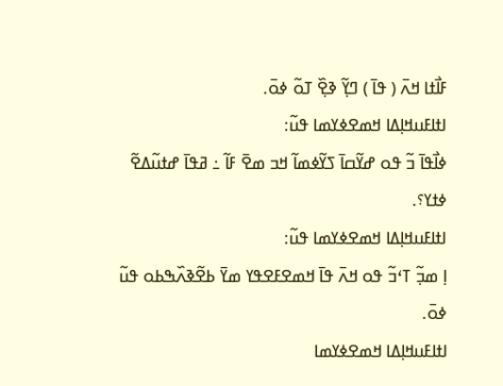ߓߊ߯ߙߊ ߞߍ߫ ( ߟߊ߫ ) ߣߌ߲߬ ߢߐ߲߰ ߠߋ߬ ߦߋ߫.
ߊߙߊߓߎߞߊ߲ߡߊ ߞߘߐߦߌߘߊ ߟߎ߬:
ߦߊ߯ߟߊ߫ ߏ߬ ߟߋ ߝߌ߬ߛߊ߫ ߖߌ߬ߦߘߊ߬ ߞߏ ߘߐ߫ ߓߊ߬ ߸ ߥߟߊ߫ ߝߙߎ߬ߡߐ߬ ߦߙߌ؟.
ߊߙߊߓߎߞߊ߲ߡߊ ߞߘߐߦߌߘߊ ߟߎ߬:
ߊ߲ ߘߏ߲߬ ߠߵߏ߬ ߟߋ ߞߍ߫ ߟߊ߫ ߞߘߐߓߐߟߌ ߘߌ߫ ߕߐ߬ߢߍ߰ߒߕߋ ߟߎ߬ ߦߋ߫.
ߊߙߊߓߎߞߊ߲ߡߊ ߞߘߐߦߌߘߊ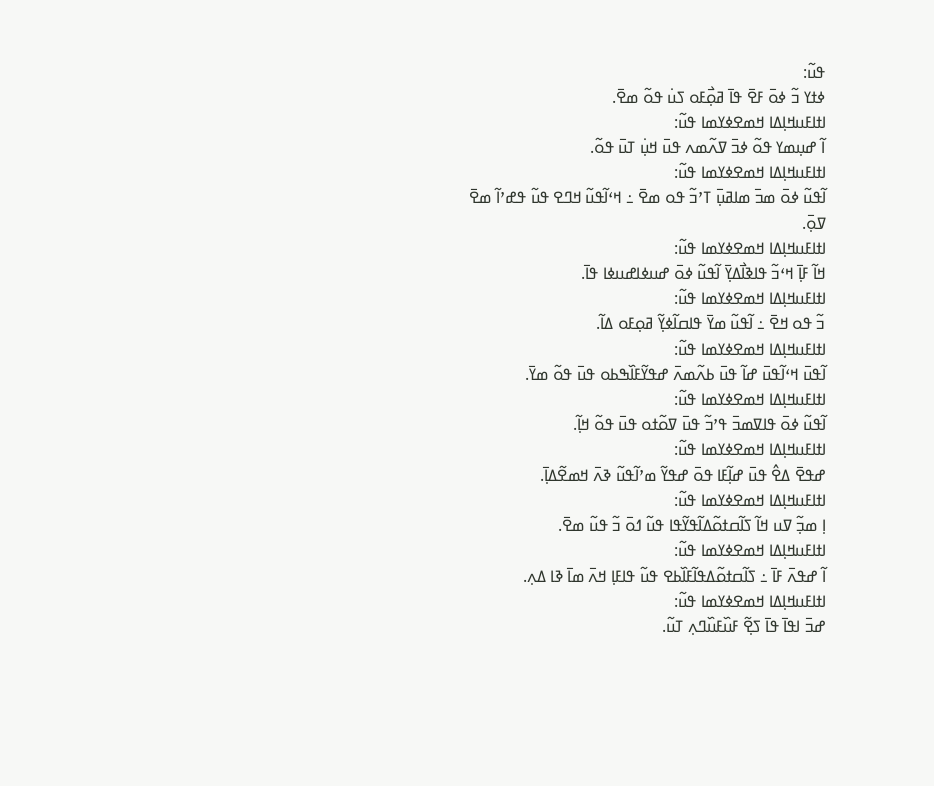ߟߎ߬:
ߦߙߌ ߏ߬ ߦߋ߫ ߓߐ߫ ߟߊ߫ ߥߋ߲߯ߓߋ ߖߎ߭ ߟߋ߬ ߘߐ߫.
ߊߙߊߓߎߞߊ߲ߡߊ ߞߘߐߦߌߘߊ ߟߎ߬:
ߊ߬ ߝߎ߲ߘߌ ߟߋ߬ ߦߏ߫ ߜߍ߬ߘߍ ߟߎ߫ ߞߎ߲߭ ߠߎ߫ ߟߋ߬.
ߊߙߊߓߎߞߊ߲ߡߊ ߞߘߐߦߌߘߊ ߟߎ߬:
ߊ߬ߟߎ߬ ߦߋ߫ ߘߏ߫ ߘߊߥߎ߲߫ ߠߴߏ߬ ߟߋ ߘߐ߫ ߸ ߞߵߊ߬ߟߎ߬ ߞߣߐ ߟߎ߬ ߟߝߴߊ߬ ߘߐ߫ ߜߋ߲߫.
ߊߙߊߓߎߞߊ߲ߡߊ ߞߘߐߦߌߘߊ ߟߎ߬:
ߞߊ߬ ߓߊ߲߫ ߞߵߏ߬ ߟߊߢߊ߯ߡߌ߲߫ ߊ߬ߟߎ߬ ߦߋ߫ ߝߎߦߊߝߎߦߊ ߟߊ߫.
ߊߙߊߓߎߞߊ߲ߡߊ ߞߘߐߦߌߘߊ ߟߎ߬:
ߏ߬ ߟߋ ߞߐ߫ ߸ ߊ߬ߟߎ߬ ߘߌ߫ ߟߊߛߊ߬ߦߌ߲߬ ߥߋ߲ߓߋ ߡߊ߬.
ߊߙߊߓߎߞߊ߲ߡߊ ߞߘߐߦߌߘߊ ߟߎ߬:
ߊ߬ߟߎ߫ ߞߵߊ߬ߟߎ߫ ߝߊ߬ ߟߎ߫ ߕߍ߬ߘߍ߫ ߝߟߌ߬ߓߊ߰ߒߕߋ ߟߎ߫ ߟߋ߬ ߘߌ߫.
ߊߙߊߓߎߞߊ߲ߡߊ ߞߘߐߦߌߘߊ ߟߎ߬:
ߊ߬ߟߎ߬ ߦߋ߫ ߟߊߜߘߏ߫ ߟߴߏ߬ ߟߎ߫ ߜߋ߬ߙߋ ߟߎ߫ ߟߋ߬ ߞߊ߲߬.
ߊߙߊߓߎߞߊ߲ߡߊ ߞߘߐߦߌߘߊ ߟߎ߬:
ߝߟߐ߫ ߡߐ߮ ߟߎ߫ ߝߊ߲߬ߓߊ ߟߋ߫ ߝߟߌ߬ ߘߴߊ߬ߟߎ߬ ߢߍ߫ ߞߘߐ߬ߡߊ߲߫.
ߊߙߊߓߎߞߊ߲ߡߊ ߞߘߐߦߌߘߊ ߟߎ߬:
ߊ߲ ߘߏ߲߬ ߜߎ ߞߊ߬ ߖߊ߬ߛߙߋ߬ߡߊ߬ߟߌ߬ߟߊ ߟߎ߬ ߗߋ߫ ߏ߬ ߟߎ߬ ߘߐ߫.
ߊߙߊߓߎߞߊ߲ߡߊ ߞߘߐߦߌߘߊ ߟߎ߬:
ߊ߬ ߝߟߍ߫ ߓߊ߫ ߸ ߖߊ߬ߛߙߋ߬ߡߟߊ߬ߓߊ߰ߕߐ ߟߎ߬ ߟߊߓߊ߲ ߞߍ߫ ߘߊ߫ ߢߊ ߡߍ߲.
ߊߙߊߓߎߞߊ߲ߡߊ ߞߘߐߦߌߘߊ ߟߎ߬:
ߝߏ߫ ߊߟߊ߫ ߟߊ߫ ߖߐ߲߬ ߓߎ߰ߓߎ߰ߣߍ߲ ߠߎ߬.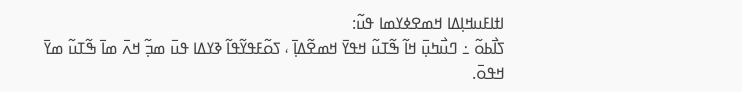ߊߙߊߓߎߞߊ߲ߡߊ ߞߘߐߦߌߘߊ ߟߎ߬:
ߖߊ߯ߕߋ߬ ߸ ߣߎ߯ߤߎ߲߫ ߞߊ߬ ߒ߬ߠߎ߬ ߞߟߌ߫ ߞߘߐ߬ߡߊ߲߫ ، ߖߋ߬ߓߟߌ߬ߟߊ߬ ߢߌߡߊ ߟߎ߫ ߘߏ߲߬ ߞߍ߫ ߘߊ߫ ߒ߬ߠߎ߬ ߘߌ߫ ߞߟߋ߫.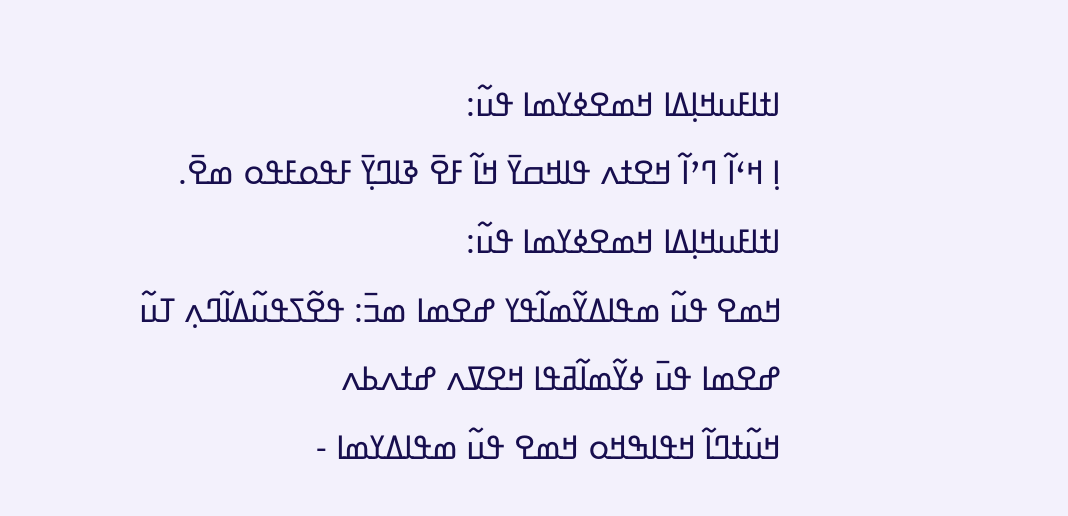ߊߙߊߓߎߞߊ߲ߡߊ ߞߘߐߦߌߘߊ ߟߎ߬:
ߊ߲ ߞߵߊ߬ ߣߴߊ߬ ߞߐߙߍ ߟߊߞߛߌ߫ ߞߊ߬ ߓߐ߫ ߢߊߣߌ߲߫ ߓߟߋߓߟߋ ߘߐ߫.
ߊߙߊߓߎߞߊ߲ߡߊ ߞߘߐߦߌߘߊ ߟߎ߬:
ߞߘߐ ߟߎ߬ ߘߟߊߡߌ߬ߘߊ߬ߟߌ ߝߐߘߊ ߘߏ߫: ߟߐ߬ߖߟߎ߬ߡߊ߬ߣߍ߲ ߠߎ߬
ߝߐߘߊ ߟߎ߫ ߦߌ߬ߘߊ߬ߥߟߊ ߞߐߜߍ ߝߙߍߕߍ
ߞߎ߬ߙߣߊ߬ ߞߟߊߒߞߋ ߞߘߐ ߟߎ߬ ߘߟߊߡߌߘߊ -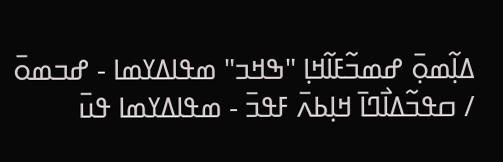ߡߊ߲߬ߘߋ߲߫ ߝߘߏ߬ߓߊ߬ߞߊ߲ "ߒߞߏ" ߘߟߊߡߌߘߊ - ߝߏߘߋ߫ / ߛߟߏ߬ߡߊ߯ߣߊ߫ ߞߊ߲ߕߍ߫ ߓߟߏ߫ - ߘߟߊߡߌߘߊ ߟߎ߫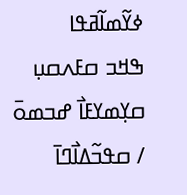ߦߌ߬ߘߊ߬ߥߟߊ
ߒߞߏ ߛߓߍߛߎ߲ ߛߌ߲ߘߌߓߊ߯ ߝߏߘߋ߫ / ߛߟߏ߬ߡߊ߯ߣߊ߫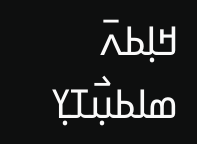ߞߊ߲ߕߍ߫
ߘߊߕߎ߲߯ߠߌ߲